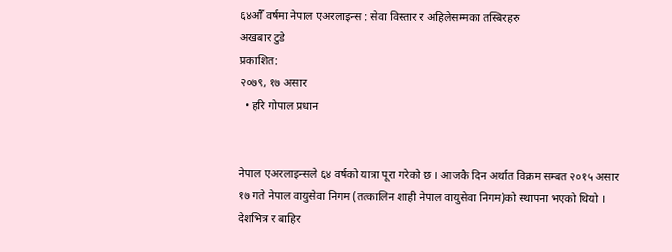६४औँ वर्षमा नेपाल एअरलाइन्स : सेवा विस्तार र अहिलेसम्मका तस्बिरहरु
अखबार टुडे
प्रकाशित:
२०७९, १७ असार
  • हरि गोपाल प्रधान


नेपाल एअरलाइन्सले ६४ वर्षको यात्रा पूरा गरेको छ । आजकै दिन अर्थात विक्रम सम्बत २०१५ असार १७ गते नेपाल वायुसेवा निगम (तत्कालिन शाही नेपाल वायुसेवा निगम)को स्थापना भएको थियो । देशभित्र र बाहिर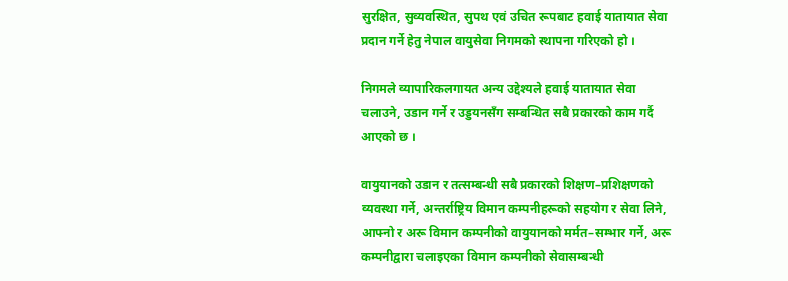सुरक्षित, सुव्यवस्थित, सुपथ एवं उचित रूपबाट हवाई यातायात सेवा प्रदान गर्ने हेतु नेपाल वायुसेवा निगमको स्थापना गरिएको हो ।

निगमले व्यापारिकलगायत अन्य उद्देश्यले हवाई यातायात सेवा चलाउने, उडान गर्ने र उड्डयनसँग सम्बन्धित सबै प्रकारको काम गर्दै आएको छ ।

वायुयानको उडान र तत्सम्बन्धी सबै प्रकारको शिक्षण–प्रशिक्षणको व्यवस्था गर्ने, अन्तर्राष्ट्रिय विमान कम्पनीहरूको सहयोग र सेवा लिने, आफ्नो र अरू विमान कम्पनीको वायुयानको मर्मत–सम्भार गर्ने, अरू कम्पनीद्वारा चलाइएका विमान कम्पनीको सेवासम्बन्धी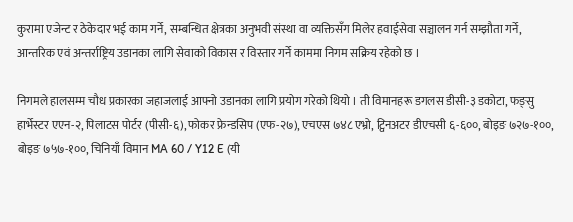कुरामा एजेन्ट र ठेकेदार भई काम गर्ने, सम्बन्धित क्षेत्रका अनुभवी संस्था वा व्यक्तिसँग मिलेर हवाईसेवा सञ्चालन गर्न सम्झौता गर्ने, आन्तरिक एवं अन्तर्राष्ट्रिय उडानका लागि सेवाको विकास र विस्तार गर्ने काममा निगम सक्रिय रहेको छ ।

निगमले हालसम्म चौध प्रकारका जहाजलाई आफ्नो उडानका लागि प्रयोग गरेको थियो । ती विमानहरू डगलस डीसी-३ डकोटा, फङ्सु हार्भेस्टर एएन-२, पिलाटस पोर्टर (पीसी-६), फोकर फ्रेन्डसिप (एफ-२७), एचएस ७४८ एभ्रो, ट्विनअटर डीएचसी ६-६००, बोइङ ७२७-१००, बोइङ ७५७-१००, चिनियाँ विमान MA 60 / Y12 E (यी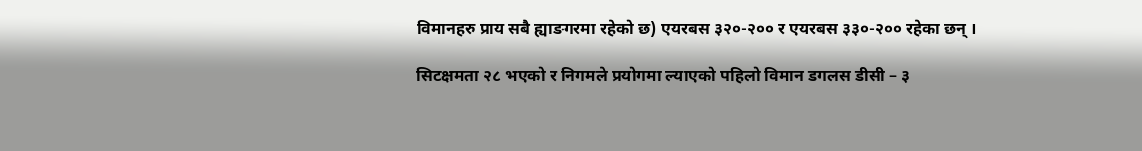विमानहरु प्राय सबै ह्याङगरमा रहेको छ) एयरबस ३२०-२०० र एयरबस ३३०-२०० रहेका छन् ।

सिटक्षमता २८ भएको र निगमले प्रयोगमा ल्याएको पहिलो विमान डगलस डीसी – ३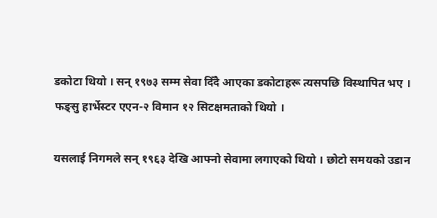डकोटा थियो । सन् १९७३ सम्म सेवा दिँदै आएका डकोटाहरू त्यसपछि विस्थापित भए । फङ्सु हार्भेस्टर एएन-२ विमान १२ सिटक्षमताको थियो ।

यसलाई निगमले सन् १९६३ देखि आफ्नो सेवामा लगाएको थियो । छोटो समयको उडान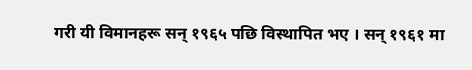गरी यी विमानहरू सन् १९६५ पछि विस्थापित भए । सन् १९६१ मा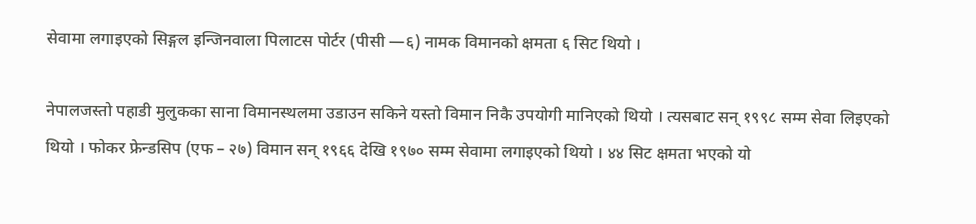सेवामा लगाइएको सिङ्गल इन्जिनवाला पिलाटस पोर्टर (पीसी —६) नामक विमानको क्षमता ६ सिट थियो ।

नेपालजस्तो पहाडी मुलुकका साना विमानस्थलमा उडाउन सकिने यस्तो विमान निकै उपयोगी मानिएको थियो । त्यसबाट सन् १९९८ सम्म सेवा लिइएको थियो । फोकर फ्रेन्डसिप (एफ – २७) विमान सन् १९६६ देखि १९७० सम्म सेवामा लगाइएको थियो । ४४ सिट क्षमता भएको यो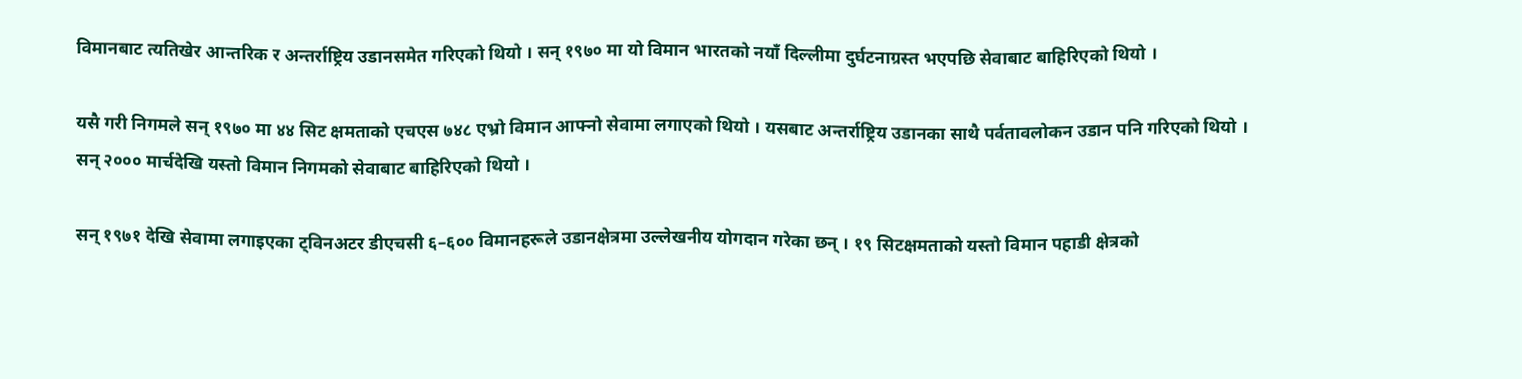विमानबाट त्यतिखेर आन्तरिक र अन्तर्राष्ट्रिय उडानसमेत गरिएको थियो । सन् १९७० मा यो विमान भारतको नयाँ दिल्लीमा दुर्घटनाग्रस्त भएपछि सेवाबाट बाहिरिएको थियो ।

यसै गरी निगमले सन् १९७० मा ४४ सिट क्षमताको एचएस ७४८ एभ्रो विमान आफ्नो सेवामा लगाएको थियो । यसबाट अन्तर्राष्ट्रिय उडानका साथै पर्वतावलोकन उडान पनि गरिएको थियो । सन् २००० मार्चदेखि यस्तो विमान निगमको सेवाबाट बाहिरिएको थियो ।

सन् १९७१ देखि सेवामा लगाइएका ट्विनअटर डीएचसी ६–६०० विमानहरूले उडानक्षेत्रमा उल्लेखनीय योगदान गरेका छन् । १९ सिटक्षमताको यस्तो विमान पहाडी क्षेत्रको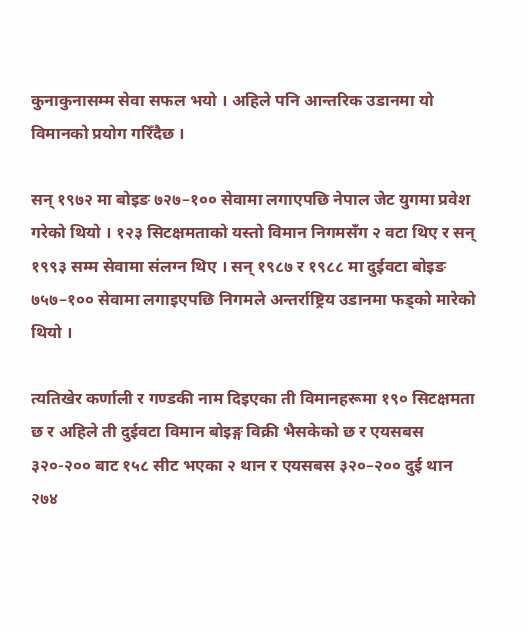कुनाकुनासम्म सेवा सफल भयो । अहिले पनि आन्तरिक उडानमा यो विमानको प्रयोग गरिँदैछ ।

सन् १९७२ मा बोइङ ७२७–१०० सेवामा लगाएपछि नेपाल जेट युगमा प्रवेश गरेको थियो । १२३ सिटक्षमताको यस्तो विमान निगमसँग २ वटा थिए र सन् १९९३ सम्म सेवामा संलग्न थिए । सन् १९८७ र १९८८ मा दुईवटा बोइङ ७५७–१०० सेवामा लगाइएपछि निगमले अन्तर्राष्ट्रिय उडानमा फड्को मारेको थियो ।

त्यतिखेर कर्णाली र गण्डकी नाम दिइएका ती विमानहरूमा १९० सिटक्षमता छ र अहिले ती दुईवटा विमान बोइङ्ग विक्री भैसकेको छ र एयसबस ३२०-२०० बाट १५८ सीट भएका २ थान र एयसबस ३२०–२०० दुई थान २७४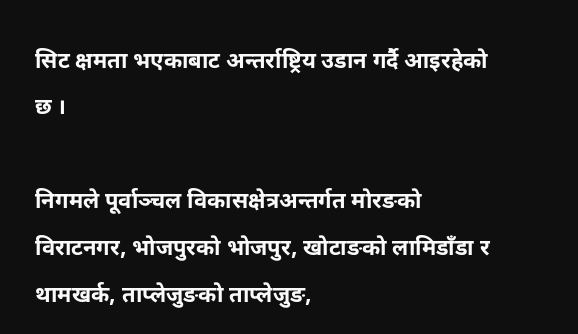सिट क्षमता भएकाबाट अन्तर्राष्ट्रिय उडान गर्दै आइरहेको छ ।

निगमले पूर्वाञ्चल विकासक्षेत्रअन्तर्गत मोरङको विराटनगर, भोजपुरको भोजपुर, खोटाङको लामिडाँडा र थामखर्क, ताप्लेजुङको ताप्लेजुङ,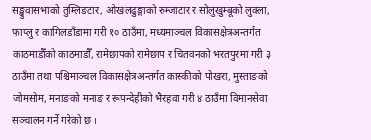सङ्खुवासभाको तुम्लिङटार, ओखलढुङ्गाको रुम्जाटार र सोलुखुम्बूको लुक्ला, फाप्लु र कागिलडाँडामा गरी १० ठाउँमा, मध्यमाञ्चल विकासक्षेत्रअन्तर्गत काठमाडौँको काठमाडौँ, रामेछापको रामेछाप र चितवनको भरतपुरमा गरी ३ ठाउँमा तथा पश्चिमाञ्चल विकासक्षेत्रअन्तर्गत कास्कीको पोखरा, मुस्ताङको जोमसोम, मनाङको मनाङ र रूपन्देहीको भैरहवा गरी ४ ठाउँमा विमानसेवा सञ्चालन गर्ने गरेको छ ।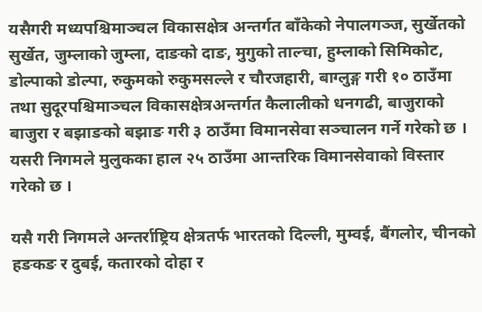यसैगरी मध्यपश्चिमाञ्चल विकासक्षेत्र अन्तर्गत बाँकेको नेपालगञ्ज, सुर्खेतको सुर्खेत, जुम्लाको जुम्ला, दाङको दाङ, मुगुको ताल्चा, हुम्लाको सिमिकोट, डोल्पाको डोल्पा, रुकुमको रुकुमसल्ले र चौरजहारी, बाग्लुङ्ग गरी १० ठाउँमा तथा सुदूरपश्चिमाञ्चल विकासक्षेत्रअन्तर्गत कैलालीको धनगढी, बाजुराको बाजुरा र बझाङको बझाङ गरी ३ ठाउँमा विमानसेवा सञ्चालन गर्ने गरेको छ । यसरी निगमले मुलुकका हाल २५ ठाउँमा आन्तरिक विमानसेवाको विस्तार गरेको छ ।

यसै गरी निगमले अन्तर्राष्ट्रिय क्षेत्रतर्फ भारतको दिल्ली, मुम्वई, बैंगलोर, चीनको हङकङ र दुबई, कतारको दोहा र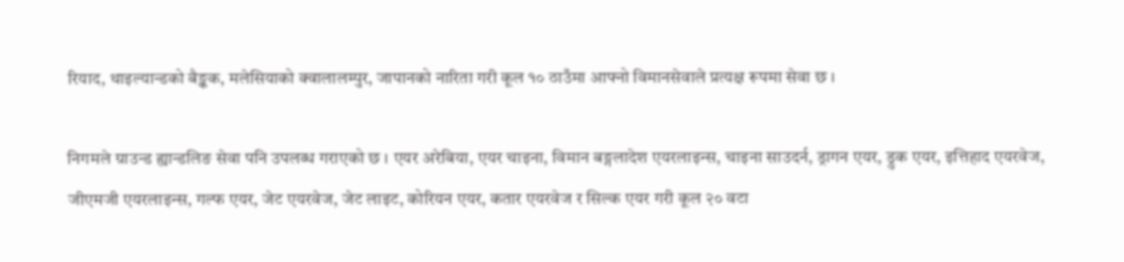रियाद, थाइल्यान्डको बैङ्कक, मलेसियाको क्वालालम्पुर, जापानको नारिता गरी कूल १० ठाउँमा आफ्नो विमानसेवाले प्रत्यक्ष रूपमा सेवा छ ।

निगमले ग्राउन्ड ह्यान्डलिङ सेवा पनि उपलब्ध गराएको छ । एयर अरेबिया, एयर चाइना, विमान बङ्गलादेश एयरलाइन्स, चाइना साउदर्न, ड्रागन एयर, ड्रुक एयर, इत्तिहाद एयरवेज, जीएमजी एयरलाइन्स, गल्फ एयर, जेट एयरवेज, जेट लाइट, कोरियन एयर, कतार एयरवेज र सिल्क एयर गरी कूल २० वटा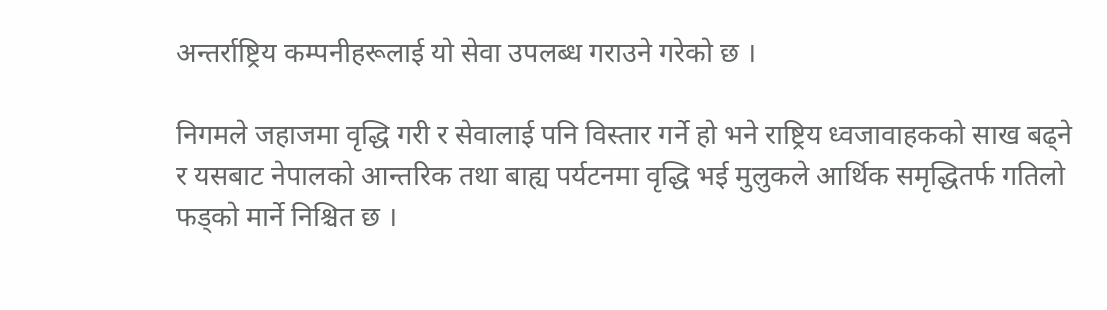अन्तर्राष्ट्रिय कम्पनीहरूलाई यो सेवा उपलब्ध गराउने गरेको छ ।

निगमले जहाजमा वृद्धि गरी र सेवालाई पनि विस्तार गर्ने हो भने राष्ट्रिय ध्वजावाहकको साख बढ्ने र यसबाट नेपालको आन्तरिक तथा बाह्य पर्यटनमा वृद्धि भई मुलुकले आर्थिक समृद्धितर्फ गतिलो फड्को मार्ने निश्चित छ ।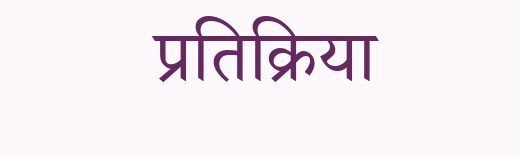प्रतिक्रिया